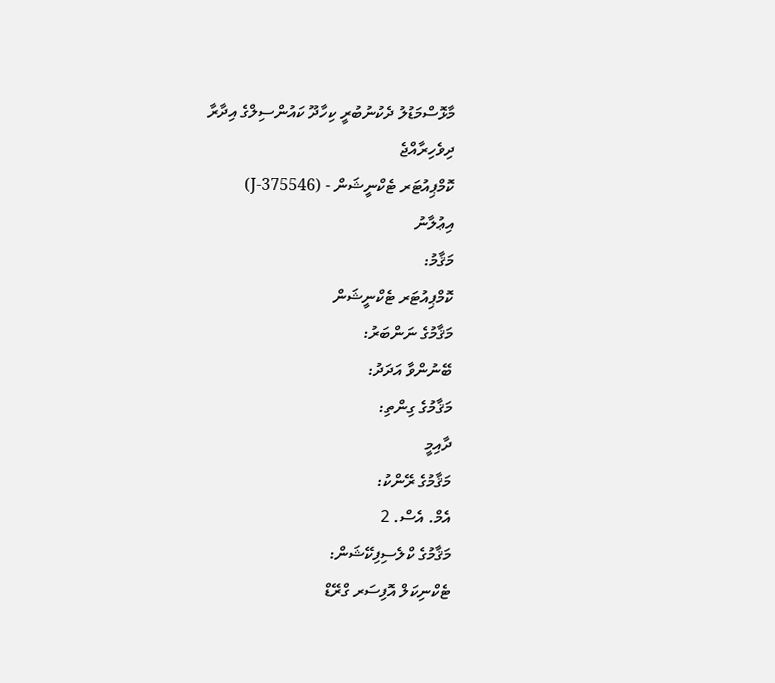މާޅޮސްމަޑުލު ދެކުނުބުރީ ކިހާދޫ ކައުންސިލްގެ އިދާރާ
ދިވެހިރާއްޖެ
ކޮމްޕިއުޓަރ ޓެކްނީޝަން - (J-375546)
އިޢުލާނު
މަޤާމު:
ކޮމްޕިއުޓަރ ޓެކްނީޝަން
މަޤާމުގެ ނަންބަރު:
ބޭނުންވާ އަދަދު:
މަޤާމުގެ ގިންތި:
ދާއިމީ
މަޤާމުގެ ރޭންކު:
އެމް. އެސް. 2
މަޤާމުގެ ކްލެސިފިކޭޝަން:
ޓެކްނިކަލް އޮފިސަރ ގްރޭޑް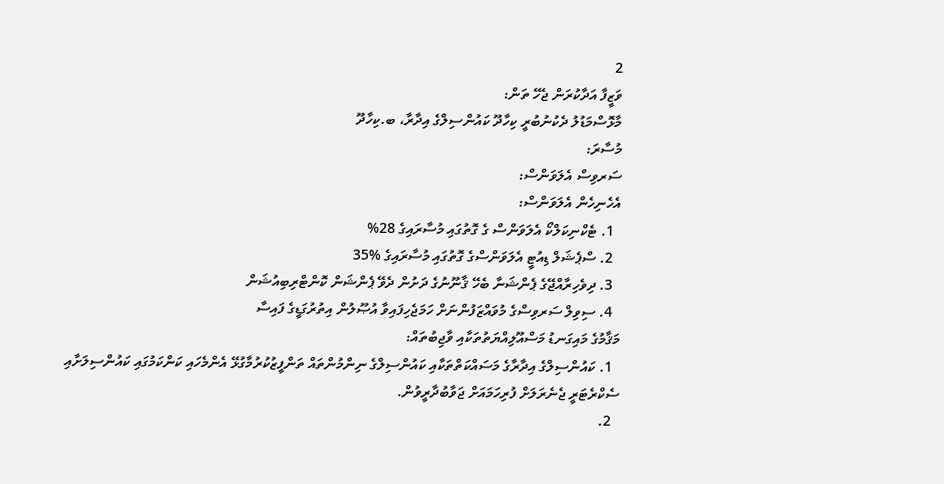2
ވަޒީފާ އަދާކުރަން ޖެހޭ ތަން:
މާޅޮސްމަޑުލު ދެކުނުބުރީ ކިހާދޫ ކައުންސިލްގެ އިދާރާ، ބ.ކިހާދޫ
މުސާރަ:
ސަރވިސް އެލަވަންސް:
އެހެނިހެން އެލަވަންސް:
  1. ޓެކްނިކަލްކޯ އެލަވަންސް ގެ ގޮތުގައި މުސާރައިގެ 28%
  2. ސްޕެޝަލް ޑިއުޓީ އެލަވަންސްގެ ގޮތުގައި މުސާރައިގެ %35
  3. ދިވެހިރާއްޖޭގެ ޕެންޝަނާ ބެހޭ ޤާނޫނުގެ ދަށުން ދެވޭ ޕެންޝަން ކޮންޓްރިބިއުޝަން
  4. ސިވިލް ސަރވިސްގެ މުވައްޒަފުންނަށް ހަމަޖެހިފައިވާ އުޞޫލުން އިތުރުގަޑީގެ ފައިސާ
މަޤާމުގެ މައިގަނޑު މަސްއޫލިއްޔަތުތަކާއި ވާޖިބުތައް:
  1. ކައުންސިލްގެ އިދާރާގެ މަސައްކަތްތަކާއި ކައުންސިލްގެ ނިންމުންތައް ތަންފީޒުކުރުމާގުޅޭ އެންމެހައި ކަންކަމުގައި ކައުންސިލަށާއި ސެކްރެޓަރީ ޖެނެރަލަށް ފުރިހަމައަށް ޖަވާބުދާރީވުން.
  2.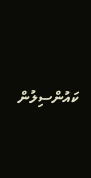ކައުންސިލުން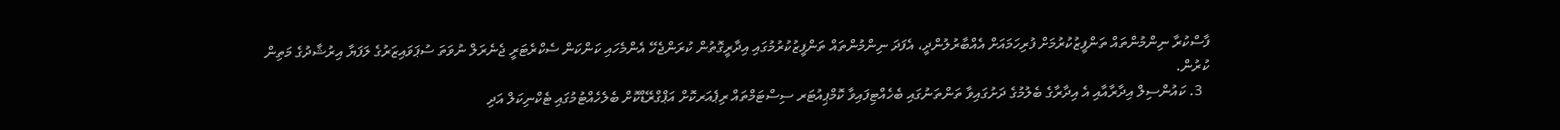ފާސްކުރާ ނިންމުންތައް ތަންފީޒުކުރުމަށް ފުރިހަމައަށް އެއްބާރުލުންދީ، އެފަދަ ނިންމުންތައް ތަންފީޒުކުރުމުގައި އިދާރީގޮތުން ކުރަންޖެހޭ އެންމެހައި ކަންކަން ސެކްރެޓަރީ ޖެނެރަލް ނުވަތަ ސުޕަވައިޒަރުގެ ލަފަޔާ އިރުޝާދުގެ މަތިން ކުރުން.
  3. ކައުންސިލް އިދާރާއާއި އެ އިދާރާގެ ބެލުމުގެ ދަށުގައިވާ ތަންތަނުގައި ބެހެއްޓިފައިވާ ކޮމްޕިއުޓަރ ސިސްޓަމްތައް ރިޕެއަރކޮށް އަޕްގްރޭޑްކޮށް ބެލެހެއްޓުމުގައި ޓެކްނިކަލް އަދި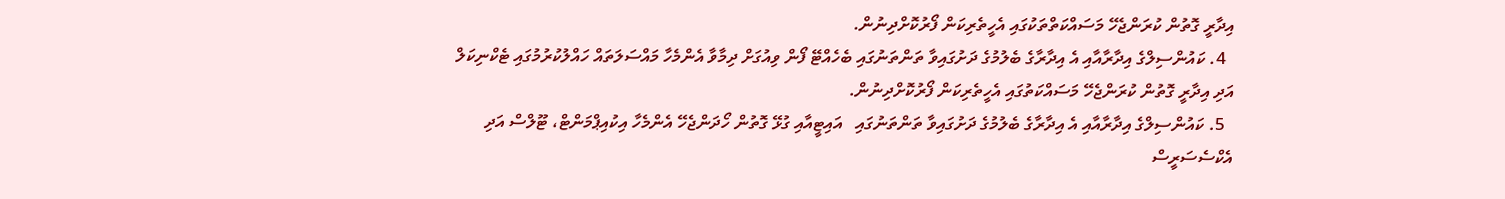އިދާރީ ގޮތުން ކުރަންޖެހޭ މަސައްކަތްތަކުގައި އެހީތެރިކަން ފޯރުކޮށްދިނުން.
  4. ކައުންސިލްގެ އިދާރާއާއި އެ އިދާރާގެ ބެލުމުގެ ދަށުގައިވާ ތަންތަނުގައި ބެހެއްޓޭ ފޯން ވިއުގަށް ދިމާވާ އެންމެހާ މައްސަލަތައް ހައްލުކުރުމުގައި ޓެކްނިކަލް އަދި އިދާރީ ގޮތުން ކުރަންޖެހޭ މަސައްކަތުގައި އެހީތެރިކަން ފޯރުކޮށްދިނުން.
  5. ކައުންސިލްގެ އިދާރާއާއި އެ އިދާރާގެ ބެލުމުގެ ދަށުގައިވާ ތަންތަނުގައި   އައިޓީއާއި ގުޅޭ ގޮތުން ހޯދަންޖެހޭ އެންމެހާ އިކުއިޕްމަންޓް، ޓޫލްސް އަދި އެކްސެސަރީސް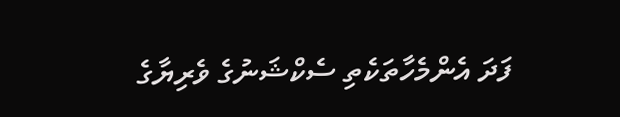ފަދަ އެންމެހާތަކެތި ސެކްޝަނުގެ ވެރިޔާގެ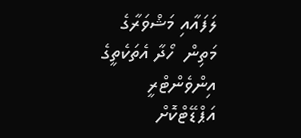ލަފައާއި މަޝްވަރާގެ މަތިން  ހޯދާ އެތަކެތީގެ އިންވެންޓްރީ އަޕްޑޭޓްކޮށް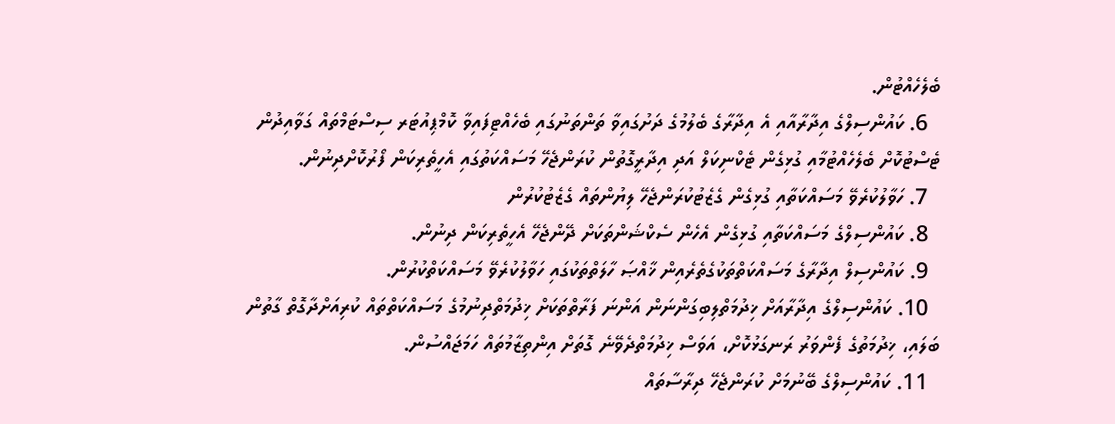ބެލެހެއްޓުން.
  6. ކައުންސިލްގެ އިދާރާއާއި އެ އިދާރާގެ ބެލުމުގެ ދަށުގައިވާ ތަންތަނުގައި ބެހެއްޓިފައިވާ ކޮމްޕިއުޓަރ ސިސްޓަމްތައް ގަވާއިދުން ޓެސްޓުކޮށް ބެލެހެއްޓުމާއި ގުޅިގެން ޓެކްނިކަލް އަދި އިދާރީގޮތުން ކުރަންޖެހޭ މަސައްކަތުގައި އެހީތެރިކަން ފޯރުކޮށްދިނުން.
  7. ހަވާލުކުރެވޭ މަސައްކަތާއި ގުޅިގެން ގެޒެޓުކުރަންޖެހޭ ލިޔުންތައް ގެޒެޓުކުރުން
  8. ކައުންސިލްގެ މަސައްކަތާއި ގުޅިގެން އެހެން ސެކްޝަންތަކަށް ދޭންޖެހޭ އެހީތެރިކަން ދިނުން.
  9. ކައުންސިލް އިދާރާގެ މަސައްކަތްތަކުގެތެރެއިން ޚާއްޞަ ހާލަތްތަކުގައި ހަވާލުކުރެވޭ މަސައްކަތްކުރުން.
  10. ކައުންސިލްގެ އިދާރާއަށް ޚިދުމަތްލިބިގަންނަން އަންނަ ފަރާތްތަކަށް ޚިދުމަތްދިނުމުގެ މަސައްކަތްތައް ކުރިއަށްދާގޮތް ގާތުން ބަލައި، ޚިދުމަތުގެ ފެންވަރު ރަނގަޅުކޮށް، އަވަސް ޚިދުމަތްދެވޭނެ ގޮތަށް އިންތިޒާމުތައް ހަމަޖައްސުން.
  11. ކައުންސިލްގެ ބޭނުމަށް ކުރަންޖެހޭ ދިރާސާތައް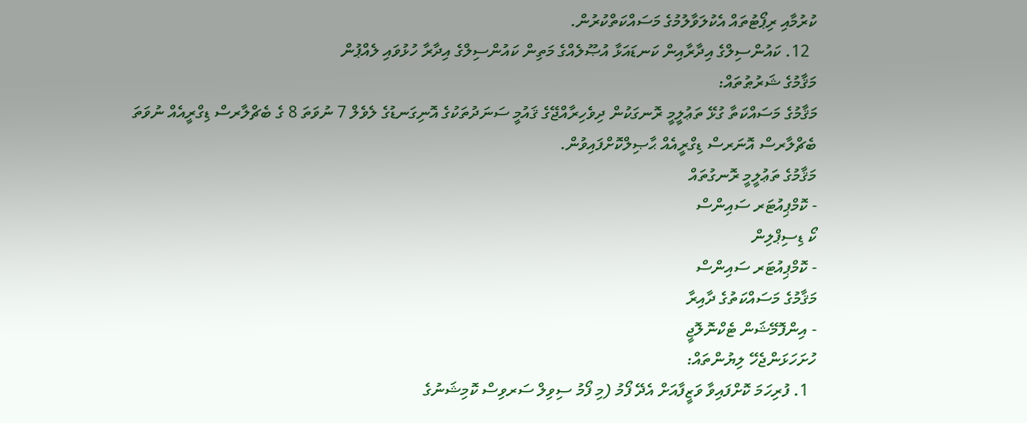ކުރުމާއި ރިޕޯޓުތައް އެކުލަވާލުމުގެ މަސައްކަތްކުރުން.
  12. ކައުންސިލްގެ އިދާރާއިން ކަނޑައަޅާ އުޞޫލެއްގެ މަތިން ކައުންސިލްގެ އިދާރާ ހުޅުވައި ލެއްޕުން
މަޤާމުގެ ޝަރުޠުތައް:
މަޤާމުގެ މަސައްކަތާ ގުޅޭ ތަޢުލީމީ ރޮނގަކުން ދިވެހިރާއްޖޭގެ ޤައުމީ ސަނަދުތަކުގެ އޮނިގަނޑުގެ ލެވެލް 7 ނުވަތަ 8 ގެ ބެޗްލާރސް ޑިގްރީއެއް ނުވަތަ ބެޗްލާރސް އޮނަރސް ޑިގްރީއެއް ޙާޞިލްކޮށްފައިވުން.
މަޤާމުގެ ތަޢުލީމީ ރޮނގުތައް
- ކޮމްޕިއުޓަރ ސައިންސް
ކޯ ޑިސިޕްލިން
- ކޮމްޕިއުޓަރ ސައިންސް
މަޤާމުގެ މަސައްކަތުގެ ދާއިރާ
- އިންފޮމޭޝަން ޓެކްނޮލޮޖީ
ހުށަހަޅަންޖެހޭ ލިޔުންތައް:
  1. ފުރިހަމަ ކޮށްފައިވާ ވަޒީފާއަށް އެދޭ ފޯމު (މި ފޯމު ސިވިލް ސަރވިސް ކޮމިޝަނުގެ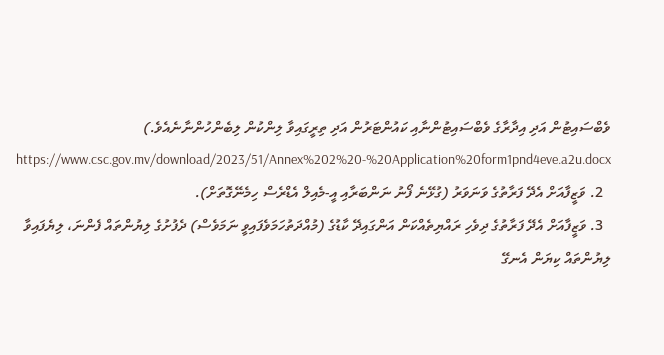ވެބްސައިޓުން އަދި އިދާރާގެ ވެބްސައިޓުންނާއި ކައުންޓަރުން އަދި ތިރީގައިވާ ލިންކުން ލިބެންހުންނާނެއެވެ.)  https://www.csc.gov.mv/download/2023/51/Annex%202%20-%20Application%20form1pnd4eve.a2u.docx
  2. ވަޒީފާއަށް އެދޭ ފަރާތުގެ ވަނަވަރު (ގުޅޭނެ ފޯނު ނަންބަރާއި އީ-މެއިލް އެޑްރެސް ހިމެނޭގޮތަށް).
  3. ވަޒީފާއަށް އެދޭ ފަރާތުގެ ދިވެހި ރައްޔިތެއްކަން އަންގައިދޭ ކާޑުގެ (މުއްދަތުހަމަވެފައިވީ ނަމަވެސް) ދެފުށުގެ ލިޔުންތައް ފެންނަ، ލިޔެފައިވާ ލިޔުންތައް ކިޔަން އެނގޭ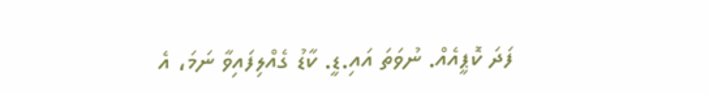ފަދަ ކޮޕީއެއް. ނުވަތަ އައި.ޑީ. ކާޑު ގެއްލިފައިވާ ނަމަ، އެ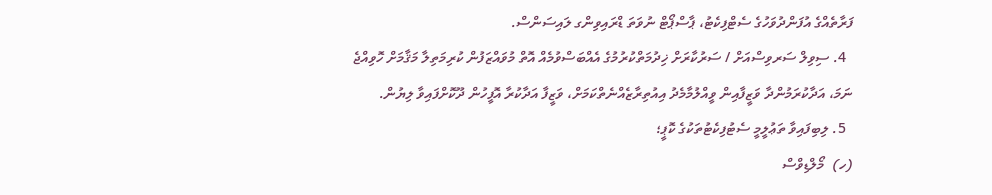ފަރާތެއްގެ އުފަންދުވަހުގެ ސެޓްފިކެޓު، ޕާސްޕޯޓް ނުވަތަ ޑްރައިވިންގ ލައިސަންސް.
  4. ސިވިލް ސަރވިސްއަށް / ސަރުކާރަށް ޚިދުމަތްކުރުމުގެ އެއްބަސްވުމެއް އޮތް މުވައްޒަފުން ކުރިމަތިލާ މަޤާމަށް ހޮވިއްޖެ ނަމަ، އަދާކުރަމުންދާ ވަޒީފާއިން ވީއްލުމާމެދު އިއުތިރާޒެއްނެތްކަމަށް، ވަޒީފާ އަދާކުރާ އޮފީހުން ދޫކޮށްފައިވާ ލިޔުން.
  5. ލިބިފައިވާ ތަޢުލީމީ ސެޓުފިކެޓުތަކުގެ ކޮޕީ؛
(ހ)  މޯލްޑިވްސް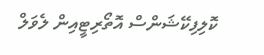ކޮލިފިކޭޝަންސް އޮތޯރިޓީއިން ލެވަލް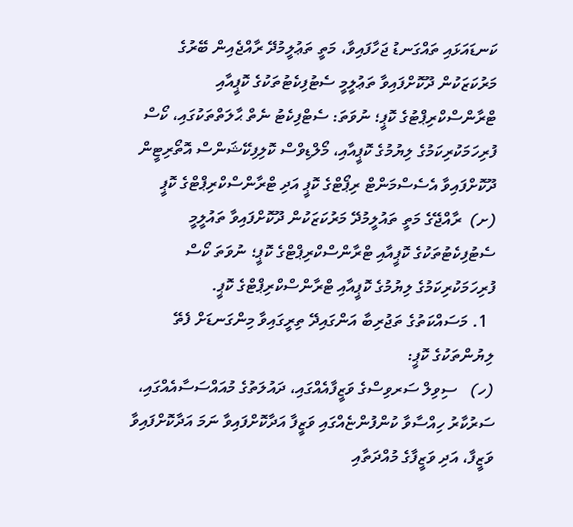ކަނޑައަޅައި ތައްގަނޑު ޖަހާފައިވާ، މަތީ ތަޢުލީމުދޭ ރާއްޖެއިން ބޭރުގެ މަރުކަޒަކުން ދޫކޮށްފައިވާ ތަޢުލީމީ ސެޓުފިކެޓުތަކުގެ ކޮޕީއާއި ޓްރާންސްކްރިޕްޓުގެ ކޮޕީ؛ ނުވަތަ: ސެޓްފިކެޓު ނެތް ޙާލަތްތަކުގައި، ކޯސް ފުރިހަމަކުރިކަމުގެ ލިޔުމުގެ ކޮޕީއާއި، މޯލްޑިވްސް ކޮލިފިކޭޝަންސް އޮތޯރިޓީން ދޫކޮށްފައިވާ އެސެސްމަންޓް ރިޕޯޓްގެ ކޮޕީ އަދި ޓްރާންސްކްރިޕްޓްގެ ކޮޕީ
(ށ)  ރާއްޖޭގެ މަތީ ތައުލީމުދޭ މަރުކަޒަކުން ދޫކޮށްފައިވާ ތައުލީމީ ސެޓުފިކެޓުތަކުގެ ކޮޕީއާއި ޓްރާންސްކްރިޕްޓްގެ ކޮޕީ؛ ނުވަތަ ކޯސް ފުރިހަމަކުރިކަމުގެ ލިޔުމުގެ ކޮޕީއާއި ޓްރާންސްކްރިޕްޓްގެ ކޮޕީ.
  1. މަސައްކަތުގެ ތަޖުރިބާ އަންގައިދޭ ތިރީގައިވާ މިންގަނޑަށް ފެތޭ ލިޔުންތަކުގެ ކޮޕީ:
(ހ)   ސިވިލް ސަރވިސްގެ ވަޒީފާއެއްގައި، ދައުލަތުގެ މުއައްސަސާއެއްގައި، ސަރުކާރު ހިއްސާވާ ކުންފުންޏެއްގައި ވަޒީފާ އަދާކޮށްފައިވާ ނަމަ އަދާކޮށްފައިވާ ވަޒީފާ، އަދި ވަޒީފާގެ މުއްދަތާއި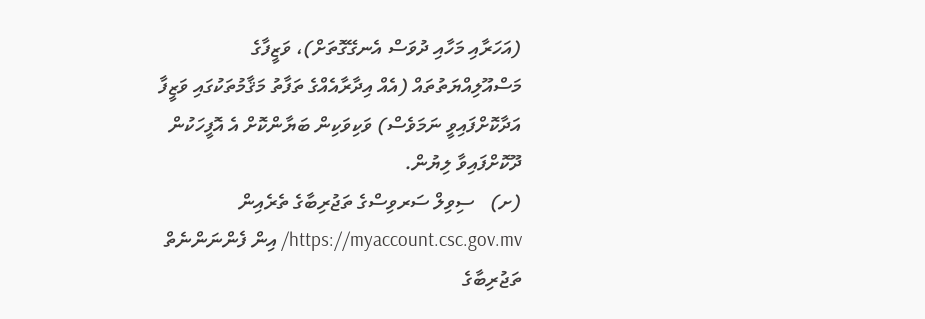(އަހަރާއި މަހާއި ދުވަސް އެނގޭގޮތަށް)، ވަޒީފާގެ މަސްއޫލިއްޔަތުތައް (އެއް އިދާރާއެއްގެ ތަފާތު މަޤާމުތަކުގައި ވަޒީފާ އަދާކޮށްފައިވީ ނަމަވެސް) ވަކިވަކިން ބަޔާންކޮށް އެ އޮފީހަކުން ދޫކޮށްފައިވާ ލިޔުން.
(ށ)   ސިވިލް ސަރވިސްގެ ތަޖުރިބާގެ ތެރެއިން https://myaccount.csc.gov.mv/ އިން ފެންނަންނެތް ތަޖުރިބާގެ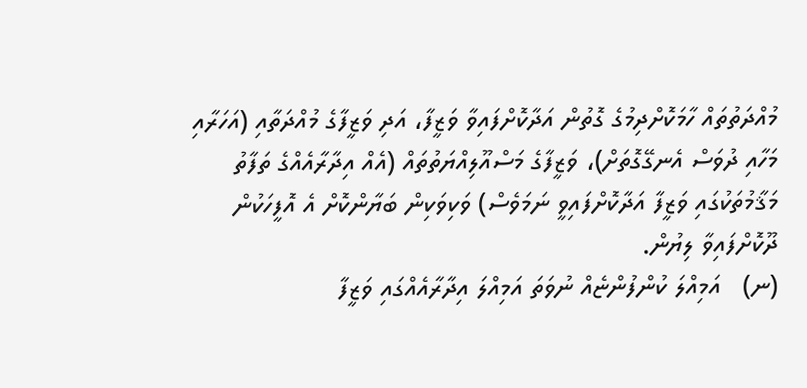މުއްދަތުތައް ހާމަކޮށްދިމުގެ ގޮތުން އަދާކޮށްފައިވާ ވަޒީފާ، އަދި ވަޒީފާގެ މުއްދަތާއި (އަހަރާއި މަހާއި ދުވަސް އެނގޭގޮތަށް)، ވަޒީފާގެ މަސްއޫލިއްޔަތުތައް (އެއް އިދާރާއެއްގެ ތަފާތު މަޤާމުތަކުގައި ވަޒީފާ އަދާކޮށްފައިވީ ނަމަވެސް) ވަކިވަކިން ބަޔާންކޮށް އެ އޮފީހަކުން ދޫކޮށްފައިވާ ލިޔުން.
(ނ)   އަމިއްލަ ކުންފުންޏެއް ނުވަތަ އަމިއްލަ އިދާރާއެއްގައި ވަޒީފާ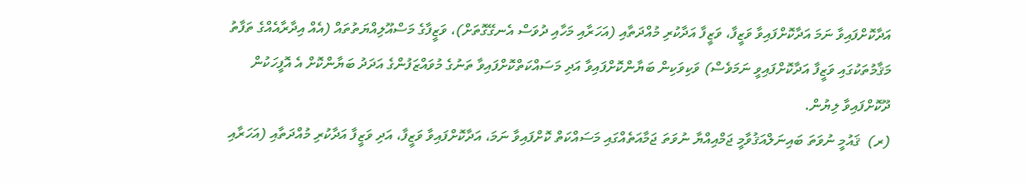އަދާކޮށްފައިވާ ނަމަ އަދާކޮށްފައިވާ ވަޒީފާ، ވަޒީފާ އަދާކުރި މުއްދަތާއި (އަހަރާއި މަހާއި ދުވަސް އެނގޭގޮތަށް)، ވަޒީފާގެ މަސްއޫލިއްޔަތުތައް (އެއް އިދާރާއެއްގެ ތަފާތު މަޤާމުތަކުގައި ވަޒީފާ އަދާކޮށްފައިވީ ނަމަވެސް) ވަކިވަކިން ބަޔާންކޮށްފައިވާ އަދި މަސައްކަތްކޮށްފައިވާ ތަނުގެ މުވައްޒަފުންގެ އަދަދު ބަޔާންކޮށް އެ އޮފީހަކުން ދޫކޮށްފައިވާ ލިޔުން.
(ރ)  ޤައުމީ ނުވަތަ ބައިނަލްއަޤުވާމީ ޖަމްއިއްޔާ ނުވަތަ ޖަމާއަތެއްގައި މަސައްކަތް ކޮށްފައިވާ ނަމަ، އަދާކޮށްފައިވާ ވަޒީފާ، އަދި ވަޒީފާ އަދާކުރި މުއްދަތާއި (އަހަރާއި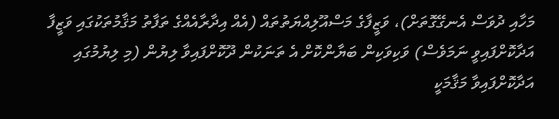މަހާއި ދުވަސް އެނގޭގޮތަށް)، ވަޒީފާގެ މަސްއޫލިއްޔަތުތައް (އެއް އިދާރާއެއްގެ ތަފާތު މަޤާމުތަކުގައި ވަޒީފާ އަދާކޮށްފައިވީ ނަމަވެސް) ވަކިވަކިން ބަޔާންކޮށް އެ ތަނަކުން ދޫކޮށްފައިވާ ލިޔުން (މި ލިޔުމުގައި އަދާކޮށްފައިވާ މަޤާމަކީ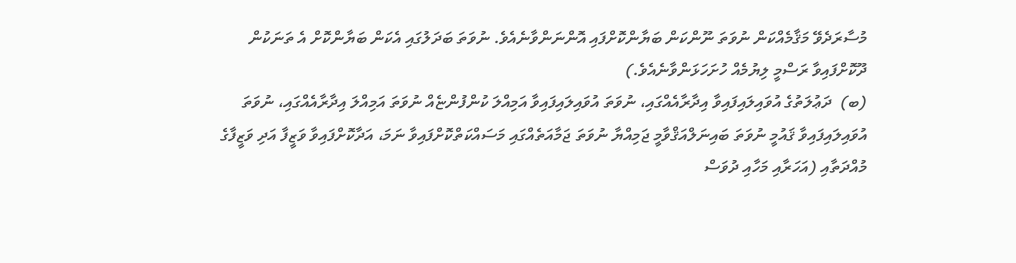މުސާރަދެވޭ މަޤާމެއްކަން ނުވަތަ ނޫންކަން ބަޔާންކޮށްފައި އޮންނަންވާނެއެވެ. ނުވަތަ ބަދަލުގައި އެކަން ބަޔާންކޮށް އެ ތަނަކުން ދޫކޮށްފައިވާ ރަސްމީ ލިޔުމެއް ހުށަހަޅަންވާނެއެވެ.)
(ބ)  ދަޢުލަތުގެ އުވައިލައިފައިވާ އިދާރާއެއްގައި، ނުވަތަ އުވައިލައިފައިވާ އަމިއްލަ ކުންފުންޏެއް ނުވަތަ އަމިއްލަ އިދާރާއެއްގައި، ނުވަތަ އުވައިލައިފައިވާ ޤައުމީ ނުވަތަ ބައިނަލްއަޤްވާމީ ޖަމިއްޔާ ނުވަތަ ޖަމާއަތެއްގައި މަސައްކަތްކޮށްފައިވާ ނަމަ، އަދާކޮށްފައިވާ ވަޒީފާ އަދި ވަޒީފާގެ މުއްދަތާއި (އަހަރާއި މަހާއި ދުވަސް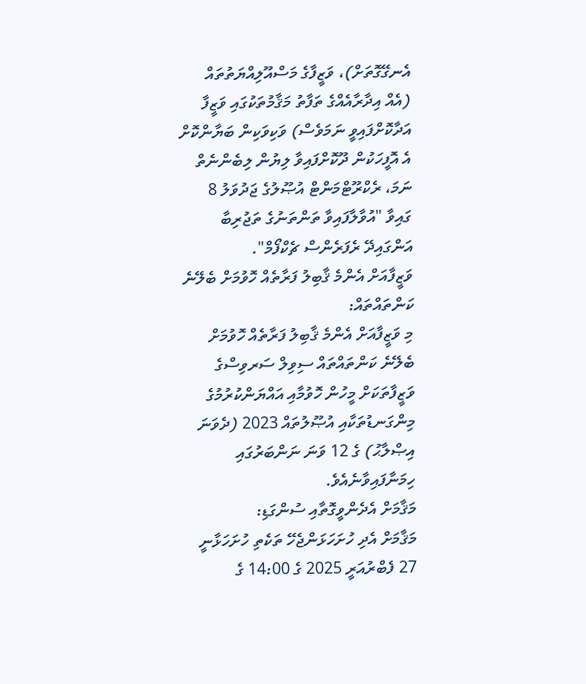އެނގޭގޮތަށް)، ވަޒީފާގެ މަސްއޫލިއްޔަތުތައް (އެއް އިދާރާއެއްގެ ތަފާތު މަޤާމުތަކުގައި ވަޒީފާ އަދާކޮށްފައިވީ ނަމަވެސް) ވަކިވަކިން ބަޔާންކޮށް އެ އޮފީހަކުން ދޫކޮށްފައިވާ ލިޔުން ލިބެންނެތް ނަމަ، ރެކްރޫޓްމަންޓް އުޞޫލުގެ ޖަދުވަލު 8 ގައިވާ "އުވާލާފައިވާ ތަންތަނުގެ ތަޖުރިބާ އަންގައިދޭ ރެފަރެންސް ޗެކްފޯމް".
ވަޒީފާއަށް އެންމެ ޤާބިލު ފަރާތެއް ހޮވުމަށް ބެލޭނެ ކަންތައްތައް:
މި ވަޒީފާއަށް އެންމެ ޤާބިލު ފަރާތެއް ހޮވުމަށް ބެލޭނެ ކަންތައްތައް ސިވިލް ސަރވިސްގެ ވަޒީފާތަކަށް މީހުން ހޮވުމާއި އައްޔަންކުރުމުގެ މިންގަނޑުތަކާއި އުޞޫލުތައް 2023 (ދެވަނަ އިޞްލާޙު) ގެ 12 ވަނަ ނަންބަރުގައި ހިމަނާފައިވާނެއެވެ.
މަޤާމަށް އެދެންވީގޮތާއި ސުންގަޑި:
މަޤާމަށް އެދި ހުށަހަޅަންޖެހޭ ތަކެތި ހުށަހަޅާނީ 27 ފެބްރުއަރީ 2025 ގެ 14:00 ގެ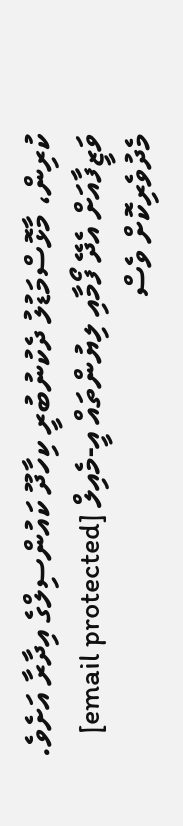ކުރިން، މާޅޮސްމަޑުލު ދެކުނުބުރީ ކިހާދޫ ކައުންސިލްގެ އިދާރާ އަށެވެ. ވަޒީފާއަށް އެދޭ ފޯމާއި ލިޔުންތައް އީ-މެއިލް [email protected] މެދުވެރިކޮށް ވެސް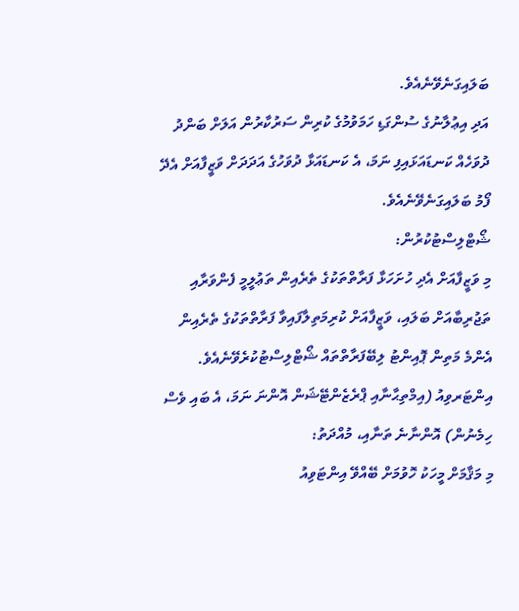ބަލައިގަނެވޭނެއެވެ.
އަދި އިޢުލާނުގެ ސުންގަޑި ހަމަވުމުގެ ކުރިން ސަރުކާރުން އަލަށް ބަންދު ދުވަހެއް ކަނޑައަޅައިފި ނަމަ، އެ ކަނޑައަޅާ ދުވަހުގެ އަދަދަށް ވަޒީފާއަށް އެދޭ ފޯމު ބަލައިގަނެވޭނެއެވެ.
ޝޯޓްލިސްޓުކުރުން:
މި ވަޒީފާއަށް އެދި ހުށަހަޅާ ފަރާތްތަކުގެ ތެރެއިން ތަޢުލީމީ ފެންވަރާއި ތަޖުރިބާއަށް ބަލައި، ވަޒީފާއަށް ކުރިމަތިލާފައިވާ ފަރާތްތަކުގެ ތެރެއިން އެންމެ މަތިން ޕޮއިންޓު ލިބޭފަރާތްތައް ޝޯޓްލިސްޓުކުރެވޭނެއެވެ.
އިންޓަރވިއު (އިމްތިޙާނާއި ޕްރެޒެންޓޭޝަން އޮންނަ ނަމަ، އެ ބައި ވެސް ހިމެނުން) އޮންނާނެ ތަނާއި، މުއްދަތު:
މި މަޤާމަށް މީހަކު ހޮވުމަށް ބޭއްވޭ އިންޓަވިއު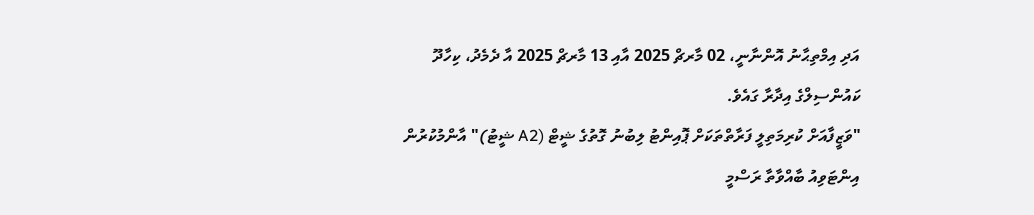އަދި އިމްތިޙާނު އޮންނާނީ، 02 މާރޗް 2025 އާއި 13 މާރޗް 2025 އާ ދެމެދު، ކިހާދޫ ކައުންސިލްގެ އިދާރާ ގައެވެ.
"ވަޒީފާއަށް ކުރިމަތިލީ ފަރާތްތަކަށް ޕޮއިންޓު ލިބުނު ގޮތުގެ ޝީޓް (A2 ޝީޓު)" އާންމުކުރުން
އިންޓަވިއު ބާއްވާތާ ރަސްމީ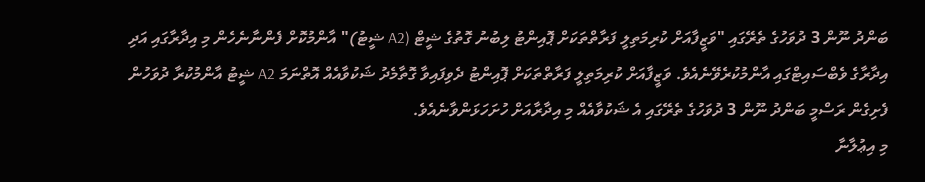ބަންދު ނޫން 3 ދުވަހުގެ ތެރޭގައި "ވަޒީފާއަށް ކުރިމަތިލީ ފަރާތްތަކަށް ޕޮއިންޓު ލިބުނު ގޮތުގެ ޝީޓް (A2 ޝީޓު)" އާންމުކޮށް ފެންނާނެހެން މި އިދާރާގައި އަދި އިދާރާގެ ވެބްސައިޓްގައި އާންމުކުރެވޭނެއެވެ. ވަޒީފާއަށް ކުރިމަތިލީ ފަރާތްތަކަށް ޕޮއިންޓު ދެވިފައިވާ ގޮތާމެދު ޝަކުވާއެއް އޮތްނަމަ A2 ޝީޓު އާންމުކުރާ ދުވަހުން ފެށިގެން ރަސްމީ ބަންދު ނޫން 3 ދުވަހުގެ ތެރޭގައި އެ ޝަކުވާއެއް މި އިދާރާއަށް ހުށަހަޅަންވާނެއެވެ.
މި އިޢުލާނާ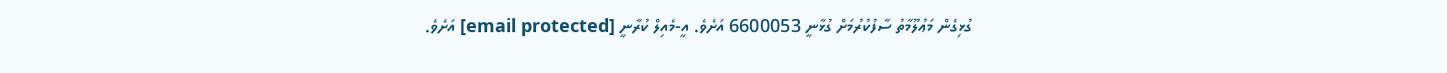ގުޅިގެން މަޢުލޫމާތު ސާފުކުރުމަށް ގުޅާނީ 6600053 އަށެވެ. އީ-މެއިލް ކުރާނީ [email protected] އަށެވެ.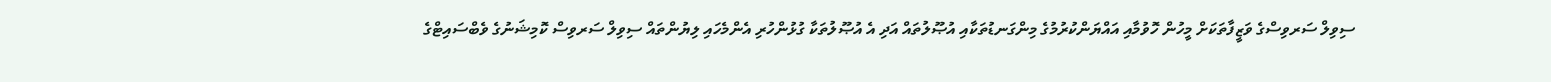ސިވިލް ސަރވިސްގެ ވަޒީފާތަކަށް މީހުން ހޮވުމާއި އައްޔަންކުރުމުގެ މިންގަނޑުތަކާއި އުޞޫލުތައް އަދި އެ އުޞޫލުތަކާ ގުޅުންހުރި އެންމެހައި ލިޔުންތައް ސިވިލް ސަރވިސް ކޮމިޝަނުގެ ވެބްސައިޓްގެ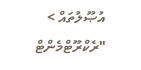އުޞޫލުތައް > "ރެކްރޫޓްމެންޓް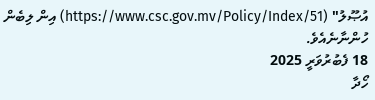އުޞޫލު" (https://www.csc.gov.mv/Policy/Index/51) އިން ލިބެން ހުންނާނެއެވެ.
18 ފެބުރުވަރީ 2025
ހޯދާ